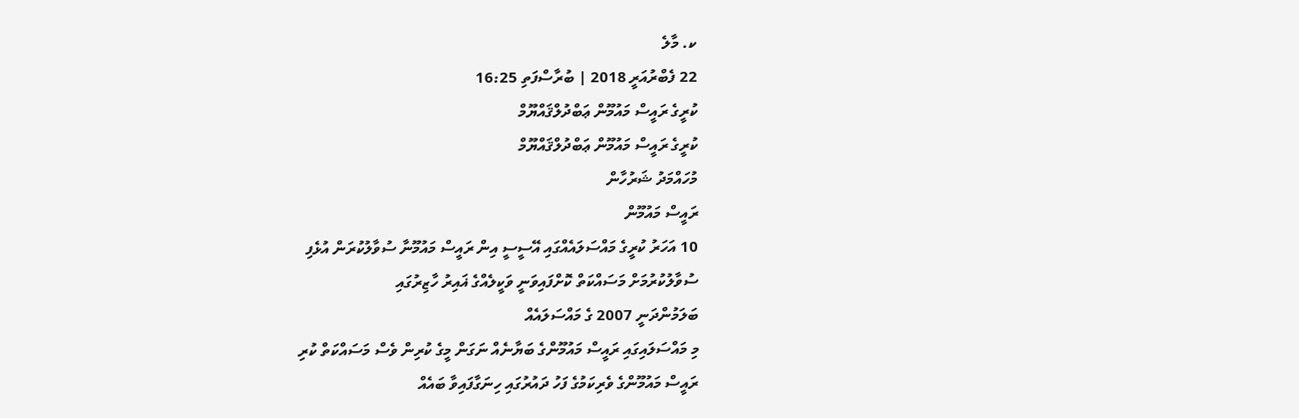ކ. މާލެ
22 ފެބްރުއަރީ 2018 | ބުރާސްފަތި 16:25
ކުރީގެ ރައީސް މައުމޫން ޢަބްދުލްޤައްޔޫމް
ކުރީގެ ރައީސް މައުމޫން ޢަބްދުލްޤައްޔޫމް
މުހައްމަދު ޝަރުހާން
ރައީސް މައުމޫން
10 އަހަރު ކުރީގެ މައްސަލައެއްގައި އޭސީސީ އިން ރައީސް މައުމޫނާ ސުވާލުކުރަން އުޅެފި
ސުވާލުކުރުމަށް މަސައްކަތް ކޮށްފައިވަނީ ވަކީލެއްގެ ޣައިރު ހާޒިރުގައި
ބަލަމުންދަނީ 2007 ގެ މައްސަލައެއް
މި މައްސަލައިގައި ރައީސް މައުމޫންގެ ބަޔާނެއް ނަގަން މީގެ ކުރިން ވެސް މަސައްކަތް ކުރި
ރައީސް މައުމޫންގެ ވެރިކަމުގެ ފަހު ދައުރުގައި ހިނަގާފައިވާ ބައެއް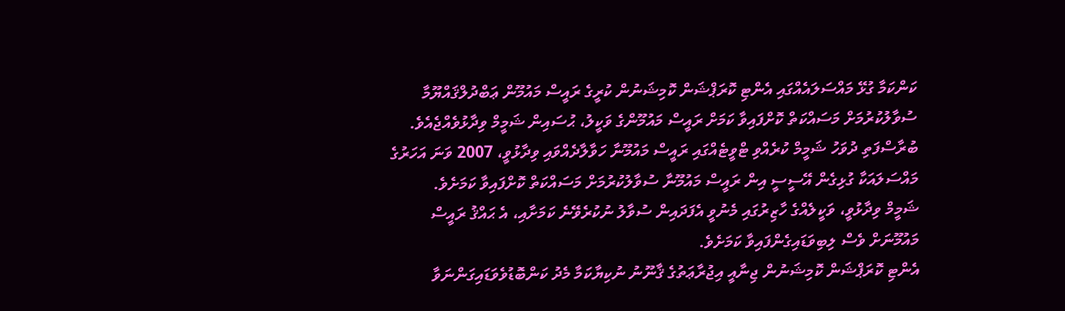ކަންކަމާ ގުޅޭ މައްސަލައެއްގައި އެންޓި ކޮރަޕްޝަން ކޮމިޝަނުން ކުރީގެ ރައީސް މައުމޫން ޢަބްދުލްޤައްޔޫމާ ސުވާލުކުރުމަށް މަސައްކަތް ކޮށްފައިވާ ކަމަށް ރައީސް މައުމޫންގެ ވަކީލު، ޙުސައިން ޝަމީމް ވިދާޅުވެއްޖެއެވެ.
ބުރާސްފަތި ދުވަހު ޝަމީމް ކުރެއްވި ޓްވީޓެއްގައި ރައީސް މައުމޫނާ ހަވާލާދެއްވައި ވިދާޅުވީ، 2007 ވަނަ އަހަރުގެ މައްސަލައަކާ ގުޅިގެން އޭސީސީ އިން ރައީސް މައުމޫނާ ސުވާލުކުރުމަށް މަސައްކަތް ކޮށްފައިވާ ކަމަށެވެ.
ޝަމީމް ވިދާޅުވީ، ވަކީލެއްގެ ހާޒިރުގައި މެނުވީ އެފަދައިން ސުވާލު ނުކުރެވޭނެ ކަމަށާއި، އެ ޙައްޤު ރައީސް މައުމޫނަށް ވެސް ލިބިވަޑައިގެންފައިވާ ކަމަށެވެ.
އެންޓި ކޮރަޕްޝަން ކޮމިޝަނުން ޖިނާއީ އިޖުރާޢަތުގެ ޤާނޫނު ނުކިޔާކަމާ މެދު ކަންބޮޑުވެވަޑައިގަންނަވާ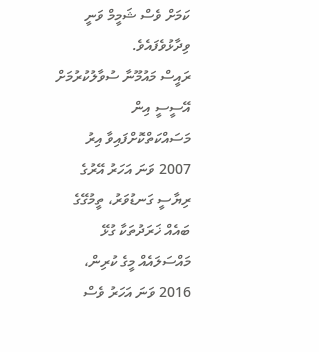ކަމަށް ވެސް ޝަމީމް ވަނީ ވިދާޅުވެފައެވެ.
ރައީސް މައުމޫނާ ސުވާލުކުރުމަށް އޭސީސީ އިން މަސައްކަތްކޮށްފައިވާ އިރު 2007 ވަނަ އަހަރު އޭރުގެ ރިޔާސީ ގަނޑުވަރު، ތީމުގޭގެ ބައެއް ޚަރަދުތަކާ ގުޅޭ މައްސަލައެއް މީގެ ކުރިން، 2016 ވަނަ އަހަރު ވެސް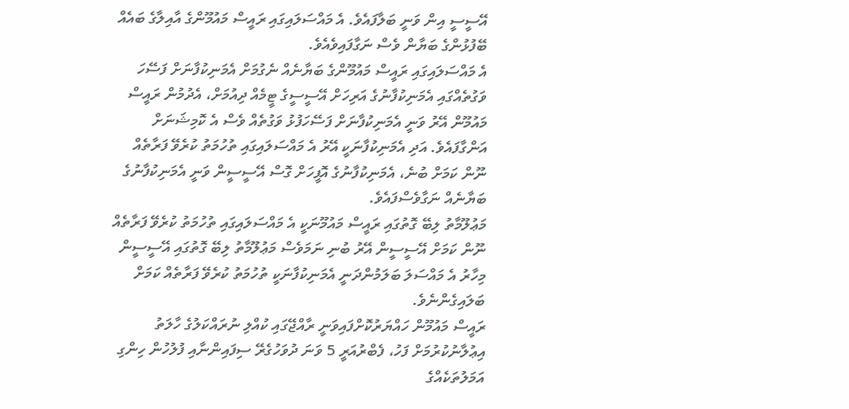އޭސީސީ އިން ވަނީ ބަލާފައެވެ. އެ މައްސަލައިގައި ރައީސް މައުމޫންގެ އާއިލާގެ ބައެއް ބޭފުޅުންގެ ބަޔާން ވެސް ނަގާފައިވެއެވެ.
އެ މައްސަލައިގައި ރައީސް މައުމޫންގެ ބަޔާނެއް ނެގުމަށް އެމަނިކުފާނަށް ފަސޭހަ ވަގުތެއްގައި އެމަނިކުފާނުގެ އަރިހަށް އޭސީސީގެ ޓީމެއް ދިއުމަށް، އެދުމުން ރައީސް މައުމޫން އޭރު ވަނީ އެމަނިކުފާނަށް ފަސޭހަފުޅު ވަގުތެއް ވެސް އެ ކޮމިޝަނަށް އަންގާފައެވެ. އަދި އެމަނިކުފާނަކީ އޭރު އެ މައްސަލައިގައި ތުހުމަތު ކުރެވޭ ފަރާތެއް ނޫން ކަމަށް ބުނެ، އެމަނިކުފާނުގެ އޮފީހަށް ގޮސް އޭސީސީން ވަނީ އެމަނިކުފާނުގެ ބަޔާނެއް ނަގާވެސްފައެވެ.
މަޢުލޫމާތު ލިބޭ ގޮތުގައި ރައީސް މައުމޫނަކީ އެ މައްސަލައިގައި ތުހުމަތު ކުރެވޭ ފަރާތެއް ނޫން ކަމަށް އޭސީސީން އޭރު ބުނި ނަމަވެސް މަޢުލޫމާތު ލިބޭ ގޮތުގައި އޭސީސީން މިހާރު އެ މައްސަލަ ބަލަމުންދަނީ އެމަނިކުފާނަކީ ތުހުމަތު ކުރެވޭ ފަރާތެއް ކަމަށް ބަލައިގެންނެވެ.
ރައީސް މައުމޫން ހައްޔަރުކޮށްފައިވަނީ ރާއްޖޭގައި ކުއްލި ނުރައްކަލުގެ ހާލަތު އިޢުލާނުކުރުމަށް ފަހު، ފެބްރުއަރީ 5 ވަނަ ދުވަހުގެރޭ ސިފައިންނާއި ފުލުހުން ހިންގި އަމަލުތަކެއްގެ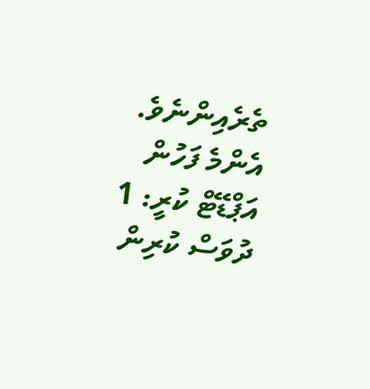ތެރެއިންނެވެ.
އެންމެ ފަހުން އަޕްޑޭޓް ކުރީ: 1 ދުވަސް ކުރިން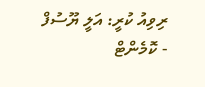ރިވިއު ކުރީ: އަލީ ޔޫސުފް
- ކޮމެންޓް